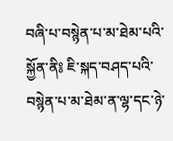བཞི་པ་བསྙེན་པ་མ་ཐེམ་པའི་སྐྱོན་ནི༔ ཇི་སྐད་བཤད་པའི་བསྙེན་པ་མ་ཐེམ་ན་ལྷ་དང་ཉེ་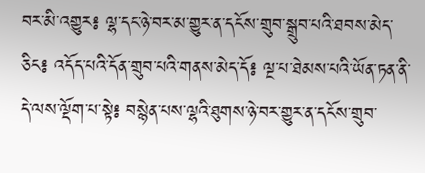བར་མི་འགྱུར༔ ལྷ་དང་ཉེ་བར་མ་གྱུར་ན་དངོས་གྲུབ་སྒྲུབ་པའི་ཐབས་མེད་ཅིང༔ འདོད་པའི་དོན་གྲུབ་པའི་གནས་མེད་དོ༔ ལྔ་པ་ཐེམས་པའི་ཡོན་ཏན་ནི་དེ་ལས་ལྡོག་པ་སྟེ༔ བསྙེན་པས་ལྷའི་ཐུགས་ཉེ་བར་གྱུར་ན་དངོས་གྲུབ་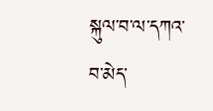སྐུལ་བ་ལ་དཀའ་བ་མེད་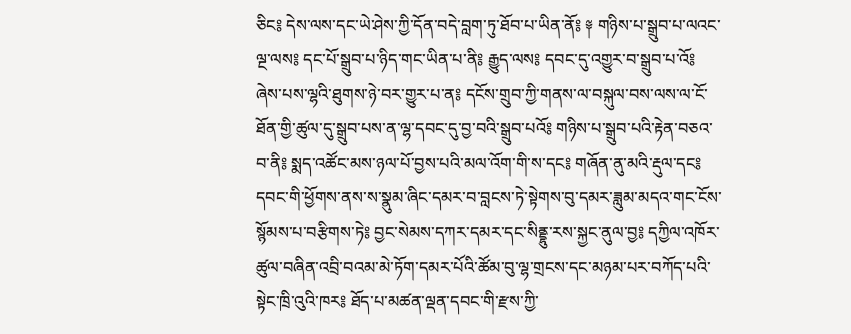ཅིང༔ དེས་ལས་དང་ཡེ་ཤེས་ཀྱི་དོན་བདེ་བླག་ཏུ་ཐོབ་པ་ཡིན་ནོ༔ ༈ གཉིས་པ་སྒྲུབ་པ་ལའང་ལྔ་ལས༔ དང་པོ་སྒྲུབ་པ་ཉིད་གང་ཡིན་པ་ནི༔ རྒྱུད་ལས༔ དབང་དུ་འགྱུར་བ་སྒྲུབ་པ་འོ༔ ཞེས་པས་ལྷའི་ཐུགས་ཉེ་བར་གྱུར་པ་ན༔ དངོས་གྲུབ་ཀྱི་གནས་ལ་བསྐུལ་བས་ལས་ལ་ངོ་ཐོན་གྱི་ཚུལ་དུ་སྒྲུབ་པས་ན་ལྷ་དབང་དུ་བྱ་བའི་སྒྲུབ་པའོ༔ གཉིས་པ་སྒྲུབ་པའི་རྟེན་བཅའ་བ་ནི༔ སྨད་འཚོང་མས་ཉལ་པོ་བྱས་པའི་མལ་འོག་གི་ས་དང༔ གཞོན་ནུ་མའི་རྡུལ་དང༔ དབང་གི་ཕྱོགས་ནས་ས་སྣུམ་ཞིང་དམར་བ་བླངས་ཏེ་སྟེགས་བུ་དམར་ཟླུམ་མདའ་གང་ངོས་སྙོམས་པ་བརྩིགས་ཏེ༔ བྱང་སེམས་དཀར་དམར་དང་སིནྡྷུ་རས་སྐྱང་ནུལ་བྱ༔ དཀྱིལ་འཁོར་ཚུལ་བཞིན་འབྲི་བའམ་མེ་ཏོག་དམར་པོའི་ཚོམ་བུ་ལྷ་གྲངས་དང་མཉམ་པར་བཀོད་པའི་སྟེང་ཁྲི་འུའི་ཁར༔ ཐོད་པ་མཚན་ལྡན་དབང་གི་རྫས་ཀྱི་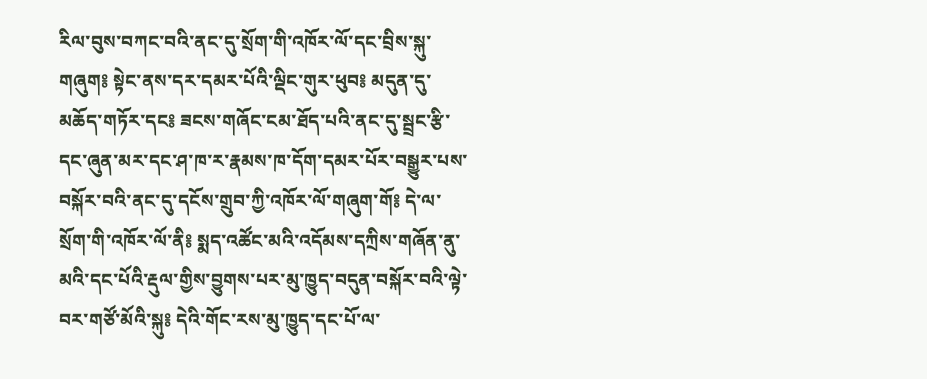རིལ་བུས་བཀང་བའི་ནང་དུ་སྲོག་གི་འཁོར་ལོ་དང་བྲིས་སྐུ་གཞུག༔ སྟེང་ནས་དར་དམར་པོའི་ལྡིང་གུར་ཕུབ༔ མདུན་དུ་མཆོད་གཏོར་དང༔ ཟངས་གཞོང་ངམ་ཐོད་པའི་ནང་དུ་སྦྲང་རྩི་དང་ཞུན་མར་དང་ཤ་ཁ་ར་རྣམས་ཁ་དོག་དམར་པོར་བསྒྱུར་པས་བསྐོར་བའི་ནང་དུ་དངོས་གྲུབ་ཀྱི་འཁོར་ལོ་གཞུག་གོ༔ དེ་ལ་སྲོག་གི་འཁོར་ལོ་ནི༔ སྨད་འཚོང་མའི་འདོམས་དཀྲིས་གཞོན་ནུ་མའི་དང་པོའི་རྡུལ་གྱིས་བྱུགས་པར་མུ་ཁྱུད་བདུན་བསྐོར་བའི་ལྟེ་བར་གཙོ་མོའི་སྐུ༔ དེའི་གོང་རས་མུ་ཁྱུད་དང་པོ་ལ་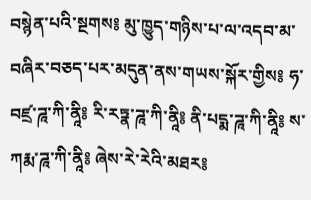བསྙེན་པའི་སྔགས༔ མུ་ཁྱུད་གཉིས་པ་ལ་འདབ་མ་བཞིར་བཅད་པར་མདུན་ནས་གཡས་སྐོར་གྱིས༔ ཧ་བཛྲ་ཌཱ་ཀི་ནཱི༔ རི་རཏྣ་ཌཱ་ཀི་ནཱི༔ ནི་པདྨ་ཌཱ་ཀི་ནཱི༔ ས་ཀརྨ་ཌཱ་ཀི་ནཱི༔ ཞེས་རེ་རེའི་མཐར༔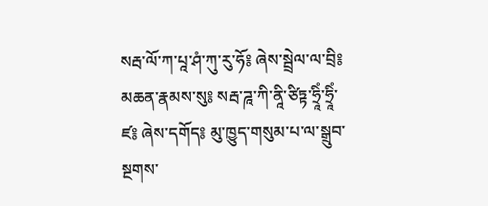སརྦ་ལོ་ཀ་པཱ་ཤཾ་ཀུ་རུ་ཧོ༔ ཞེས་སྦྲེལ་ལ་བྲི༔ མཆན་རྣམས་སུ༔ སརྦ་ཌཱ་ཀི་ནཱི་ཙིཏྟ་ཧྲཱིཾ་ཧྲཱིཾ་ཛ༔ ཞེས་དགོད༔ མུ་ཁྱུད་གསུམ་པ་ལ་སྒྲུབ་སྔགས་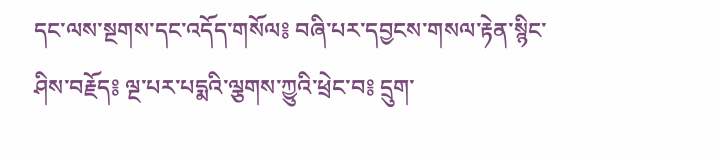དང་ལས་སྔགས་དང་འདོད་གསོལ༔ བཞི་པར་དབྱངས་གསལ་རྟེན་སྙིང་ཤིས་བརྗོད༔ ལྔ་པར་པདྨའི་ལྕགས་ཀྱུའི་ཕྲེང་བ༔ དྲུག་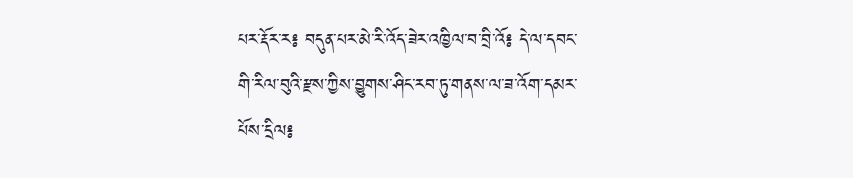པར་རྡོར་ར༔ བདུན་པར་མེ་རི་འོད་ཟེར་འཁྱིལ་བ་བྲི་འོ༔ དེ་ལ་དབང་གི་རིལ་བུའི་རྫས་ཀྱིས་བྱུགས་ཤིང་རབ་ཏུ་གནས་ལ་ཟ་འོག་དམར་པོས་དྲིལ༔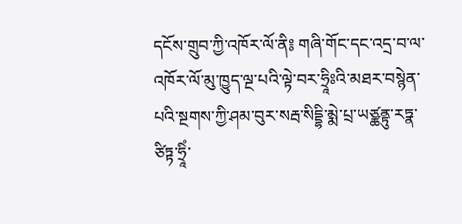དངོས་གྲུབ་ཀྱི་འཁོར་ལོ་ནི༔ གཞི་གོང་དང་འདྲ་བ་ལ་འཁོར་ལོ་མུ་ཁྱུད་ལྔ་པའི་ལྟེ་བར་ཧྲཱིཿའི་མཐར་བསྙེན་པའི་སྔགས་ཀྱི་ཤམ་བུར་སརྦ་སིདྡྷི་མྨེ་པྲ་ཡཙྪནྟུ་རཏྣ་ཙིཏྟ་ཧྲཱིཾ་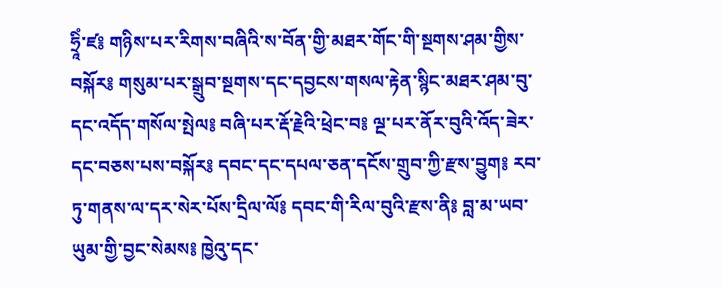ཧྲཱིཾ་ཛ༔ གཉིས་པར་རིགས་བཞིའི་ས་བོན་གྱི་མཐར་གོང་གི་སྔགས་ཤམ་གྱིས་བསྐོར༔ གསུམ་པར་སྒྲུབ་སྔགས་དང་དབྱངས་གསལ་རྟེན་སྙིང་མཐར་ཤམ་བུ་དང་འདོད་གསོལ་སྤེལ༔ བཞི་པར་རྡོ་རྗེའི་ཕྲེང་བ༔ ལྔ་པར་ནོར་བུའི་འོད་ཟེར་དང་བཅས་པས་བསྐོར༔ དབང་དང་དཔལ་ཅན་དངོས་གྲུབ་ཀྱི་རྫས་བྱུག༔ རབ་ཏུ་གནས་ལ་དར་སེར་པོས་དྲིལ་ལོ༔ དབང་གི་རིལ་བུའི་རྫས་ནི༔ བླ་མ་ཡབ་ཡུམ་གྱི་བྱང་སེམས༔ ཁྱེའུ་དང་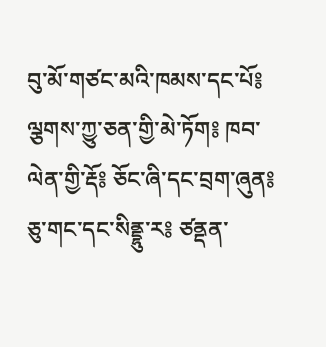བུ་མོ་གཙང་མའི་ཁམས་དང་པོ༔ ལྕགས་ཀྱུ་ཅན་གྱི་མེ་ཏོག༔ ཁབ་ལེན་གྱི་རྡོ༔ ཅོང་ཞི་དང་བྲག་ཞུན༔ ཅུ་གང་དང་སིནྡྷུ་ར༔ ཙནྡན་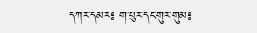དཀར་དམར༔ ག་པུར་དང་གུར་གུམ༔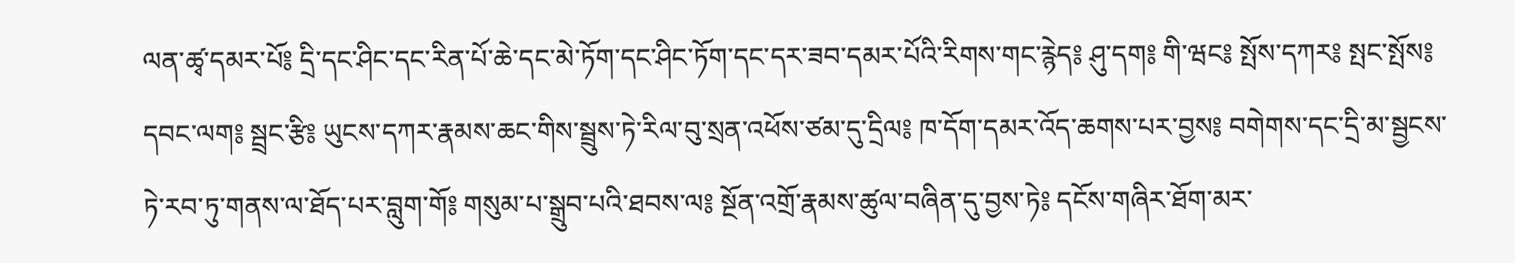ལན་ཚྭ་དམར་པོ༔ དྲི་དང་ཤིང་དང་རིན་པོ་ཆེ་དང་མེ་ཏོག་དང་ཤིང་ཏོག་དང་དར་ཟབ་དམར་པོའི་རིགས་གང་རྙེད༔ ཤུ་དག༔ གི་ཝང༔ སྤོས་དཀར༔ སྤང་སྤོས༔ དབང་ལག༔ སྦྲང་རྩི༔ ཡུངས་དཀར་རྣམས་ཆང་གིས་སྦྲུས་ཏེ་རིལ་བུ་སྲན་འཕོས་ཙམ་དུ་དྲིལ༔ ཁ་དོག་དམར་འོད་ཆགས་པར་བྱས༔ བགེགས་དང་དྲི་མ་སྦྱངས་ཏེ་རབ་ཏུ་གནས་ལ་ཐོད་པར་བླུག་གོ༔ གསུམ་པ་སྒྲུབ་པའི་ཐབས་ལ༔ སྔོན་འགྲོ་རྣམས་ཚུལ་བཞིན་དུ་བྱས་ཏེ༔ དངོས་གཞིར་ཐོག་མར་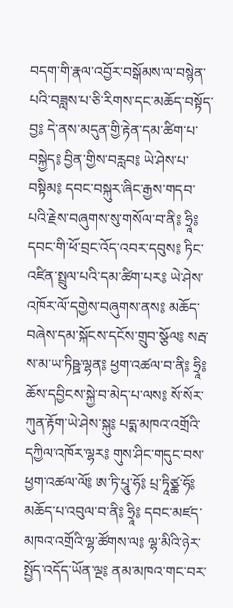བདག་གི་རྣལ་འབྱོར་བསྒོམས་ལ་བསྙེན་པའི་བཟླས་པ་ཅི་རིགས་དང་མཆོད་བསྟོད་བྱ༔ དེ་ནས་མདུན་གྱི་རྟེན་དམ་ཚིག་པ་བསྐྱེད༔ བྱིན་གྱིས་བརླབ༔ ཡེ་ཤེས་པ་བསྟིམ༔ དབང་བསྐུར་ཞིང་རྒྱས་གདབ་པའི་རྗེས་བཞུགས་སུ་གསོལ་བ་ནི༔ ཧྲཱི༔ དབང་གི་ཕོ་བྲང་འོད་འབར་དབུས༔ ཏིང་འཛིན་སྤྲུལ་པའི་དམ་ཚིག་པར༔ ཡེ་ཤེས་འཁོར་ལོ་དགྱེས་བཞུགས་ནས༔ མཆོད་བཞེས་དམ་སྐོངས་དངོས་གྲུབ་སྩོལ༔ སརྦ་ས་མ་ཡ་ཏིཥྛ་ལྷན༔ ཕྱག་འཚལ་བ་ནི༔ ཧྲཱི༔ ཆོས་དབྱིངས་སྐྱེ་བ་མེད་པ་ལས༔ སོ་སོར་ཀུན་རྟོག་ཡེ་ཤེས་སྐུ༔ པདྨ་མཁའ་འགྲོའི་དཀྱིལ་འཁོར་ལྷར༔ གུས་ཤིང་གདུང་བས་ཕྱག་འཚལ་ལོ༔ ཨ་ཏི་པཱུ་ཧོ༔ པྲ་ཏཱིཙྪ་ཧོ༔ མཆོད་པ་འབུལ་བ་ནི༔ ཧྲཱི༔ དབང་མཛད་མཁའ་འགྲོའི་ལྷ་ཚོགས་ལ༔ ལྷ་མིའི་ཉེར་སྤྱོད་འདོད་ཡོན་ལྔ༔ ནམ་མཁའ་གང་བར་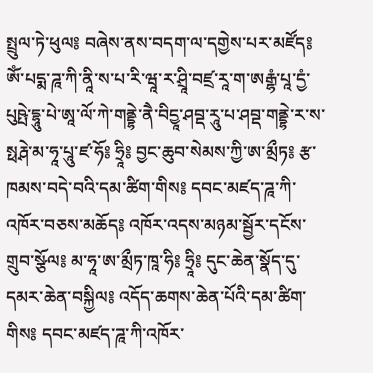སྤྲུལ་ཏེ་ཕུལ༔ བཞེས་ནས་བདག་ལ་དགྱེས་པར་མཛོད༔ ཨོཾ་པདྨ་ཌཱ་ཀི་ནཱི་ས་པ་རི་ཝཱ་ར་ཤྲཱི་བཛྲ་རཱ་ག་ཨརྒྷཾ་པཱ་དྱཾ་པུཥྤེ་དྷཱུ་པེ་ཨཱ་ལོ་ཀེ་གནྡྷེ་ནཻ་བིདྱཱ་ཤབྡ་རཱུ་པ་ཤབྡ་གནྡྷེ་ར་ས་སྥརྴེ་མ་ཧཱ་པཱུ་ཛ་ཧོ༔ ཧྲཱི༔ བྱང་ཆུབ་སེམས་ཀྱི་ཨ་མྲྀཏ༔ རྩ་ཁམས་བདེ་བའི་དམ་ཚིག་གིས༔ དབང་མཛད་ཌཱ་ཀི་འཁོར་བཅས་མཆོད༔ འཁོར་འདས་མཉམ་སྦྱོར་དངོས་གྲུབ་སྩོལ༔ མ་ཧཱ་ཨ་མྲྀཏ་ཁཱ་ཧི༔ ཧྲཱི༔ དུང་ཆེན་སྣོད་དུ་དམར་ཆེན་བསྐྱིལ༔ འདོད་ཆགས་ཆེན་པོའི་དམ་ཚིག་གིས༔ དབང་མཛད་ཌཱ་ཀི་འཁོར་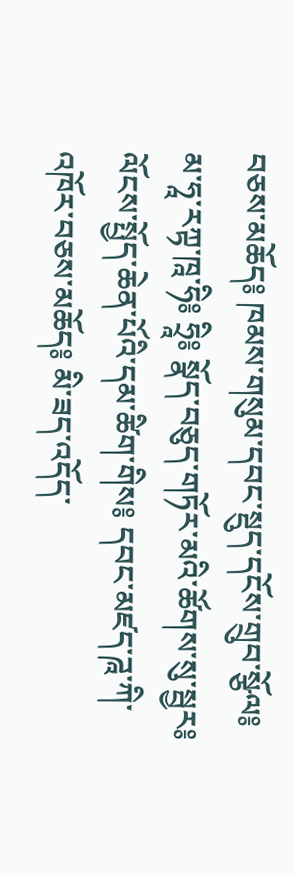བཅས་མཆོད༔ ཁམས་གསུམ་དབང་སྡུད་དངོས་གྲུབ་སྩོལ༔ མ་ཧཱ་རཀྟ་ཁཱ་ཧི༔ ཧྲཱི༔ སྣོད་བཅུད་གཏོར་མའི་ཚོགས་སུ་སྦྱར༔ ལོངས་སྤྱོད་ཆེན་པོའི་དམ་ཚིག་གིས༔ དབང་མཛད་ཌཱ་ཀི་འཁོར་བཅས་མཆོད༔ མི་ཟད་འདོད་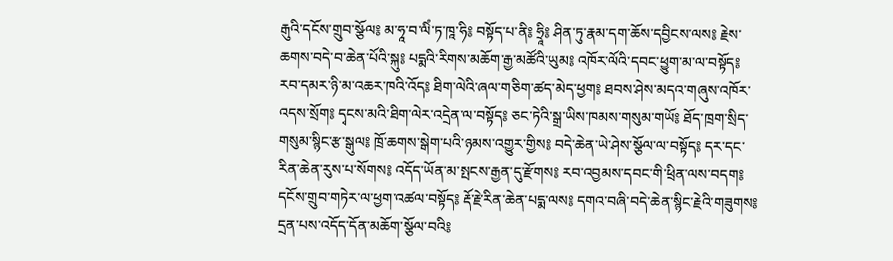རྒུའི་དངོས་གྲུབ་སྩོལ༔ མ་ཧཱ་བ་ལིཾ་ཏ་ཁཱ་ཧི༔ བསྟོད་པ་ནི༔ ཧྲཱི༔ ཤིན་ཏུ་རྣམ་དག་ཆོས་དབྱིངས་ལས༔ རྗེས་ཆགས་བདེ་བ་ཆེན་པོའི་སྐུ༔ པདྨའི་རིགས་མཆོག་རྒྱ་མཚོའི་ཡུམ༔ འཁོར་ལོའི་དབང་ཕྱུག་མ་ལ་བསྟོད༔ རབ་དམར་ཉི་མ་འཆར་ཁའི་འོད༔ ཐིག་ལེའི་ཞལ་གཅིག་ཚད་མེད་ཕྱག༔ ཐབས་ཤེས་མདའ་གཞུས་འཁོར་འདས་སྲོག༔ དྭངས་མའི་ཐིག་ལེར་འདྲེན་ལ་བསྟོད༔ ཅང་ཏེའི་སྒྲ་ཡིས་ཁམས་གསུམ་གཡོ༔ ཐོད་ཁྲག་སྲིད་གསུམ་སྙིང་རྩ་སྒུལ༔ ཁྲོ་ཆགས་སྒེག་པའི་ཉམས་འགྱུར་གྱིས༔ བདེ་ཆེན་ཡེ་ཤེས་སྩོལ་ལ་བསྟོད༔ དར་དང་རིན་ཆེན་རུས་པ་སོགས༔ འདོད་ཡོན་མ་སྤངས་རྒྱན་དུ་རྫོགས༔ རབ་འབྱམས་དབང་གི་ཕྲིན་ལས་བདག༔ དངོས་གྲུབ་གཏེར་ལ་ཕྱག་འཚལ་བསྟོད༔ རྡོ་རྗེ་རིན་ཆེན་པདྨ་ལས༔ དགའ་བཞི་བདེ་ཆེན་སྙིང་རྗེའི་གཟུགས༔ དྲན་པས་འདོད་དོན་མཆོག་སྩོལ་བའི༔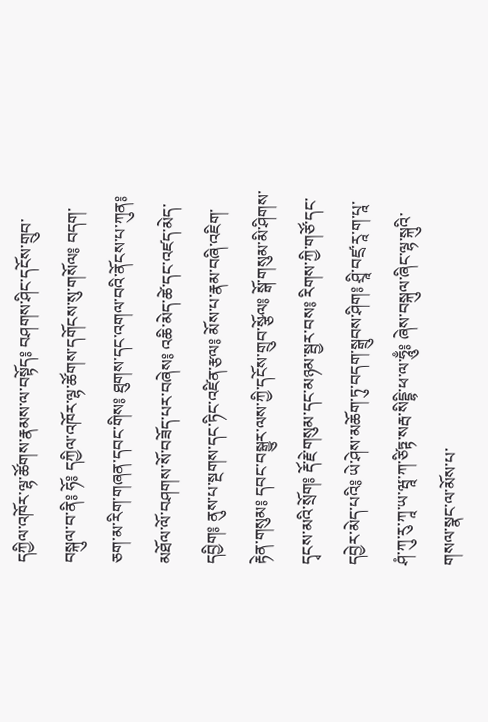དཀྱིལ་འཁོར་ལྷ་ཚོགས་རྣམས་ལ་བསྟོད༔ བཤགས་ཤིང་དངོས་གྲུབ་བསྐུལ་བ་ནི༔ ཧོ༔ དཀྱིལ་འཁོར་ལྷ་ཚོགས་དགོངས་སུ་གསོལ༔ བདག་ཅག་མ་རིག་གཞན་དབང་གིས༔ ཐུགས་དང་འགལ་བའི་ནོངས་པ་ཀུན༔ མཐོལ་ལོ་བཤགས་སོ་བཟོད་པར་བཞེས༔ འཆི་མེད་ཚེ་དང་འཛད་མེད་དབྱིག༔ ནུས་པ་སྔགས་དང་ཏིང་འཛིན་རྩལ༔ མོས་པ་རྣམ་བཞི་འཇིག་རྟེན་གསུམ༔ དབང་བསྒྱུར་ལས་ཀྱི་དངོས་གྲུབ་སྩོལ༔ སྒོ་གསུམ་མི་ཤིགས་དྭངས་མའི་སྲོག༔ རྡོ་རྗེ་གསུམ་དང་མཉམ་སྦྱར་བས༔ རིགས་ཀྱི་གཙོ་དང་དབྱེར་མེད་པའི༔ ཡེ་ཤེས་མཆོག་ཏུ་བདག་སྒྲུབས་ཤིག༔ ཤྲཱི་བཛྲ་རཱ་ག་པཱ་ཤཾ་ཀུ་རུ་ཀཱ་ཡ་ཝཱ་ཀ་ཙིཏྟ་སརྦ་སིདྡྷི་ཕ་ལ་ཧཱུྃ༔ ཞེས་བསྐུལ་ཞིང་ལྷ་སྐུའི་གསལ་སྣང་ལ་མོས་པ་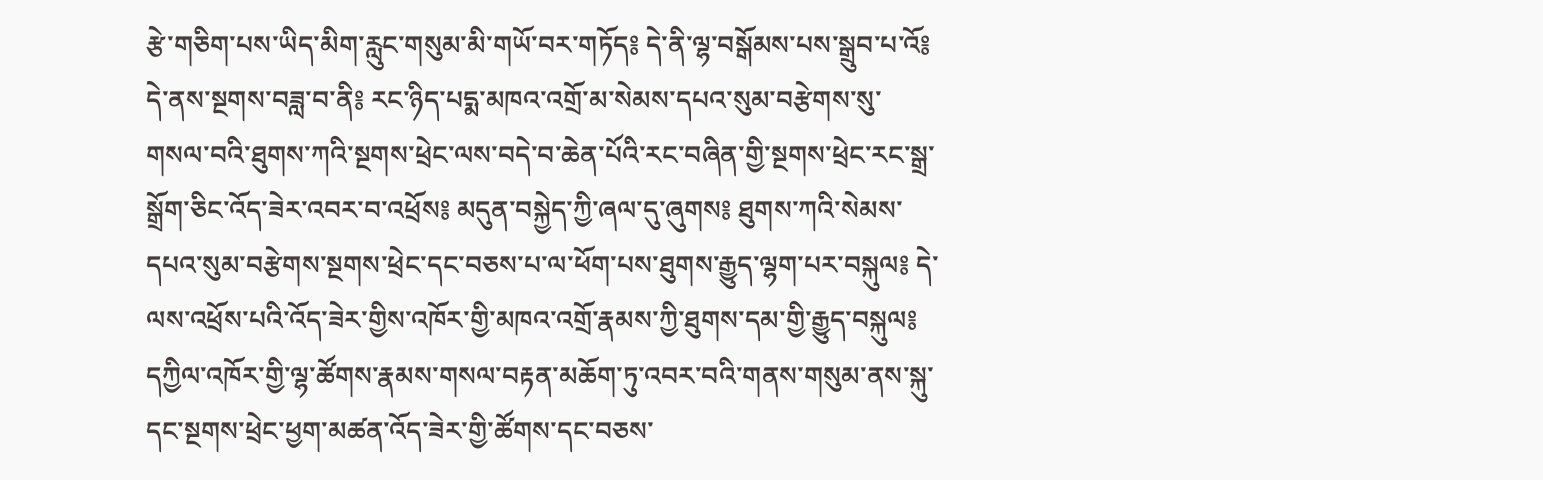རྩེ་གཅིག་པས་ཡིད་མིག་རླུང་གསུམ་མི་གཡོ་བར་གཏོད༔ དེ་ནི་ལྷ་བསྒོམས་པས་སྒྲུབ་པ་འོ༔ དེ་ནས་སྔགས་བཟླ་བ་ནི༔ རང་ཉིད་པདྨ་མཁའ་འགྲོ་མ་སེམས་དཔའ་སུམ་བརྩེགས་སུ་གསལ་བའི་ཐུགས་ཀའི་སྔགས་ཕྲེང་ལས་བདེ་བ་ཆེན་པོའི་རང་བཞིན་གྱི་སྔགས་ཕྲེང་རང་སྒྲ་སྒྲོག་ཅིང་འོད་ཟེར་འབར་བ་འཕྲོས༔ མདུན་བསྐྱེད་ཀྱི་ཞལ་དུ་ཞུགས༔ ཐུགས་ཀའི་སེམས་དཔའ་སུམ་བརྩེགས་སྔགས་ཕྲེང་དང་བཅས་པ་ལ་ཕོག་པས་ཐུགས་རྒྱུད་ལྷག་པར་བསྐུལ༔ དེ་ལས་འཕྲོས་པའི་འོད་ཟེར་གྱིས་འཁོར་གྱི་མཁའ་འགྲོ་རྣམས་ཀྱི་ཐུགས་དམ་གྱི་རྒྱུད་བསྐུལ༔ དཀྱིལ་འཁོར་གྱི་ལྷ་ཚོགས་རྣམས་གསལ་བརྟན་མཆོག་ཏུ་འབར་བའི་གནས་གསུམ་ནས་སྐུ་དང་སྔགས་ཕྲེང་ཕྱག་མཚན་འོད་ཟེར་གྱི་ཚོགས་དང་བཅས་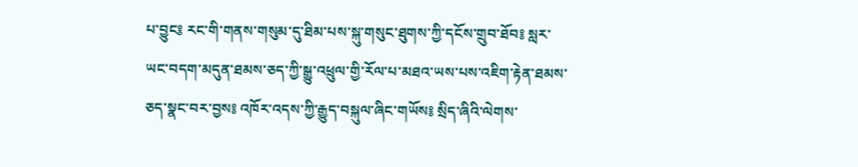པ་བྱུང༔ རང་གི་གནས་གསུམ་དུ་ཐིམ་པས་སྐུ་གསུང་ཐུགས་ཀྱི་དངོས་གྲུབ་ཐོབ༔ སླར་ཡང་བདག་མདུན་ཐམས་ཅད་ཀྱི་སྒྱུ་འཕྲུལ་གྱི་རོལ་པ་མཐའ་ཡས་པས་འཇིག་རྟེན་ཐམས་ཅད་སྣང་བར་བྱས༔ འཁོར་འདས་ཀྱི་རྒྱུད་བསྐུལ་ཞིང་གཡོས༔ སྲིད་ཞིའི་ལེགས་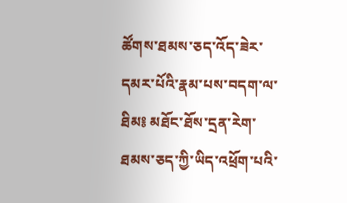ཚོགས་ཐམས་ཅད་འོད་ཟེར་དམར་པོའི་རྣམ་པས་བདག་ལ་ཐིམ༔ མཐོང་ཐོས་དྲན་རེག་ཐམས་ཅད་ཀྱི་ཡིད་འཕྲོག་པའི་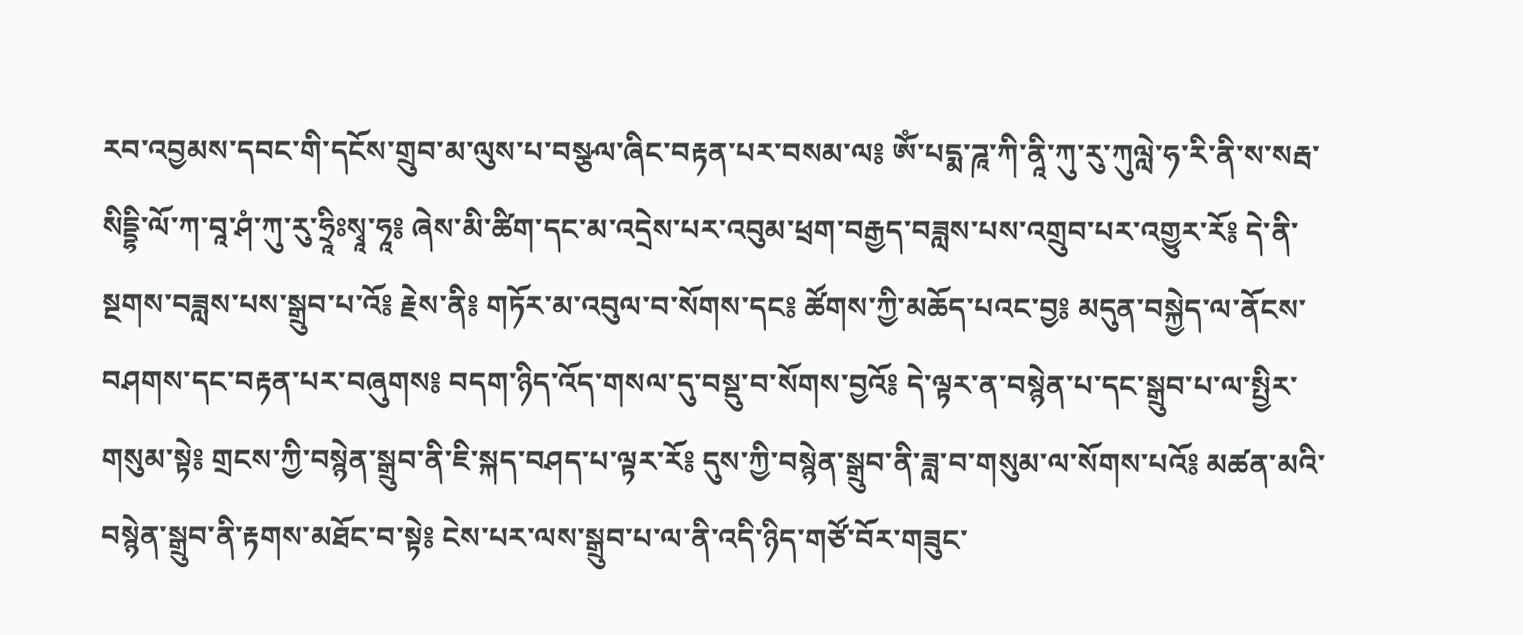རབ་འབྱམས་དབང་གི་དངོས་གྲུབ་མ་ལུས་པ་བསྩལ་ཞིང་བརྟན་པར་བསམ་ལ༔ ཨོཾ་པདྨ་ཌཱ་ཀི་ནཱི་ཀུ་རུ་ཀུལླེ་ཧ་རི་ནི་ས་སརྦ་སིདྡྷི་ལོ་ཀ་བཱ་ཤཾ་ཀུ་རུ་ཧྲཱིཿསྭཱ་ཧཱ༔ ཞེས་མི་ཚིག་དང་མ་འདྲེས་པར་འབུམ་ཕྲག་བརྒྱད་བཟླས་པས་འགྲུབ་པར་འགྱུར་རོ༔ དེ་ནི་སྔགས་བཟླས་པས་སྒྲུབ་པ་འོ༔ རྗེས་ནི༔ གཏོར་མ་འབུལ་བ་སོགས་དང༔ ཚོགས་ཀྱི་མཆོད་པའང་བྱ༔ མདུན་བསྐྱེད་ལ་ནོངས་བཤགས་དང་བརྟན་པར་བཞུགས༔ བདག་ཉིད་འོད་གསལ་དུ་བསྡུ་བ་སོགས་བྱའོ༔ དེ་ལྟར་ན་བསྙེན་པ་དང་སྒྲུབ་པ་ལ་སྤྱིར་གསུམ་སྟེ༔ གྲངས་ཀྱི་བསྙེན་སྒྲུབ་ནི་ཇི་སྐད་བཤད་པ་ལྟར་རོ༔ དུས་ཀྱི་བསྙེན་སྒྲུབ་ནི་ཟླ་བ་གསུམ་ལ་སོགས་པའོ༔ མཚན་མའི་བསྙེན་སྒྲུབ་ནི་རྟགས་མཐོང་བ་སྟེ༔ ངེས་པར་ལས་སྒྲུབ་པ་ལ་ནི་འདི་ཉིད་གཙོ་བོར་གཟུང་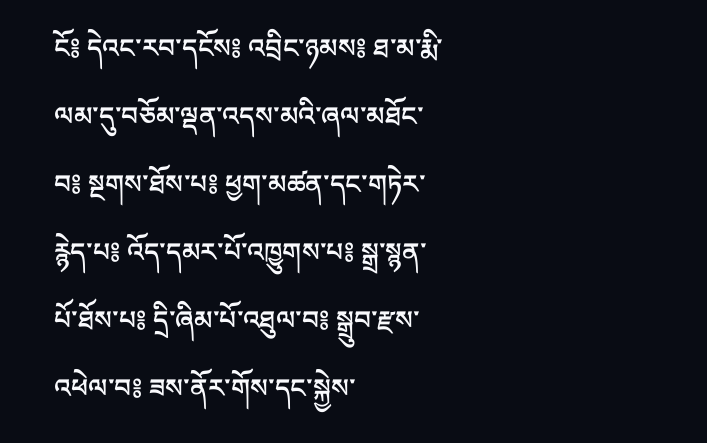ངོ༔ དེའང་རབ་དངོས༔ འབྲིང་ཉམས༔ ཐ་མ་རྨི་ལམ་དུ་བཅོམ་ལྡན་འདས་མའི་ཞལ་མཐོང་བ༔ སྔགས་ཐོས་པ༔ ཕྱག་མཚན་དང་གཏེར་རྙེད་པ༔ འོད་དམར་པོ་འཁྱུགས་པ༔ སྒྲ་སྙན་པོ་ཐོས་པ༔ དྲི་ཞིམ་པོ་འཐུལ་བ༔ སྒྲུབ་རྫས་འཕེལ་བ༔ ཟས་ནོར་གོས་དང་སྐྱེས་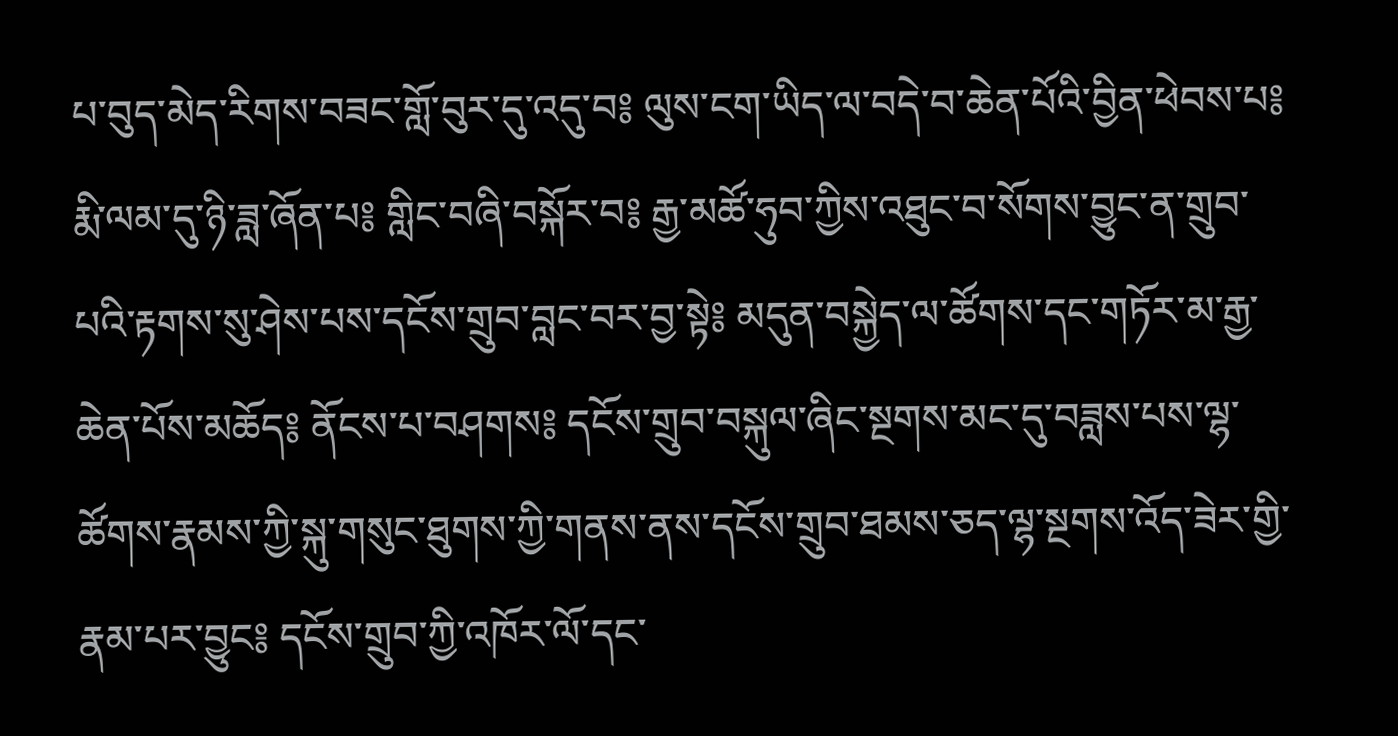པ་བུད་མེད་རིགས་བཟང་གློ་བུར་དུ་འདུ་བ༔ ལུས་ངག་ཡིད་ལ་བདེ་བ་ཆེན་པོའི་བྱིན་ཕེབས་པ༔ རྨི་ལམ་དུ་ཉི་ཟླ་ཞོན་པ༔ གླིང་བཞི་བསྐོར་བ༔ རྒྱ་མཚོ་ཧུབ་ཀྱིས་འཐུང་བ་སོགས་བྱུང་ན་གྲུབ་པའི་རྟགས་སུ་ཤེས་པས་དངོས་གྲུབ་བླང་བར་བྱ་སྟེ༔ མདུན་བསྐྱེད་ལ་ཚོགས་དང་གཏོར་མ་རྒྱ་ཆེན་པོས་མཆོད༔ ནོངས་པ་བཤགས༔ དངོས་གྲུབ་བསྐུལ་ཞིང་སྔགས་མང་དུ་བཟླས་པས་ལྷ་ཚོགས་རྣམས་ཀྱི་སྐུ་གསུང་ཐུགས་ཀྱི་གནས་ནས་དངོས་གྲུབ་ཐམས་ཅད་ལྷ་སྔགས་འོད་ཟེར་གྱི་རྣམ་པར་བྱུང༔ དངོས་གྲུབ་ཀྱི་འཁོར་ལོ་དང་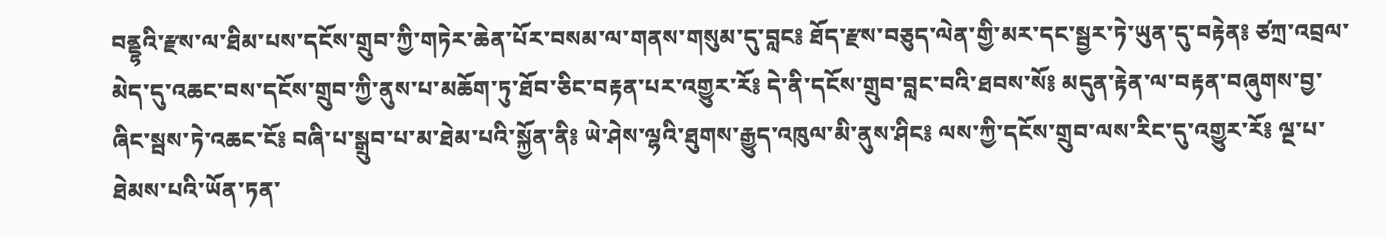བནྡྷའི་རྫས་ལ་ཐིམ་པས་དངོས་གྲུབ་ཀྱི་གཏེར་ཆེན་པོར་བསམ་ལ་གནས་གསུམ་དུ་བླང༔ ཐོད་རྫས་བཅུད་ལེན་གྱི་མར་དང་སྦྱར་ཏེ་ཡུན་དུ་བརྟེན༔ ཙཀྲ་འབྲལ་མེད་དུ་འཆང་བས་དངོས་གྲུབ་ཀྱི་ནུས་པ་མཆོག་ཏུ་ཐོབ་ཅིང་བརྟན་པར་འགྱུར་རོ༔ དེ་ནི་དངོས་གྲུབ་བླང་བའི་ཐབས་སོ༔ མདུན་རྟེན་ལ་བརྟན་བཞུགས་བྱ་ཞིང་སྦས་ཏེ་འཆང་ངོ༔ བཞི་པ་སྒྲུབ་པ་མ་ཐེམ་པའི་སྐྱོན་ནི༔ ཡེ་ཤེས་ལྷའི་ཐུགས་རྒྱུད་འཁུལ་མི་ནུས་ཤིང༔ ལས་ཀྱི་དངོས་གྲུབ་ལས་རིང་དུ་འགྱུར་རོ༔ ལྔ་པ་ཐེམས་པའི་ཡོན་ཏན་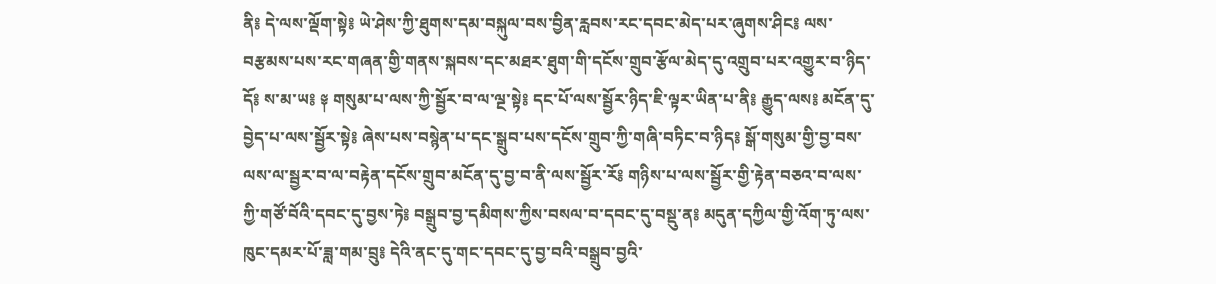ནི༔ དེ་ལས་ལྡོག་སྟེ༔ ཡེ་ཤེས་ཀྱི་ཐུགས་དམ་བསྐུལ་བས་བྱིན་རླབས་རང་དབང་མེད་པར་ཞུགས་ཤིང༔ ལས་བརྩམས་པས་རང་གཞན་གྱི་གནས་སྐབས་དང་མཐར་ཐུག་གི་དངོས་གྲུབ་རྩོལ་མེད་དུ་འགྲུབ་པར་འགྱུར་བ་ཉིད་དོ༔ ས་མ་ཡ༔ ༈ གསུམ་པ་ལས་ཀྱི་སྦྱོར་བ་ལ་ལྔ་སྟེ༔ དང་པོ་ལས་སྦྱོར་ཉིད་ཇི་ལྟར་ཡིན་པ་ནི༔ རྒྱུད་ལས༔ མངོན་དུ་བྱེད་པ་ལས་སྦྱོར་སྟེ༔ ཞེས་པས་བསྙེན་པ་དང་སྒྲུབ་པས་དངོས་གྲུབ་ཀྱི་གཞི་བཏིང་བ་ཉིད༔ སྒོ་གསུམ་གྱི་བྱ་བས་ལས་ལ་སྦྱར་བ་ལ་བརྟེན་དངོས་གྲུབ་མངོན་དུ་བྱ་བ་ནི་ལས་སྦྱོར་རོ༔ གཉིས་པ་ལས་སྦྱོར་གྱི་རྟེན་བཅའ་བ་ལས་ཀྱི་གཙོ་བོའི་དབང་དུ་བྱས་ཏེ༔ བསྒྲུབ་བྱ་དམིགས་ཀྱིས་བསལ་བ་དབང་དུ་བསྡུ་ན༔ མདུན་དཀྱིལ་གྱི་འོག་ཏུ་ལས་ཁུང་དམར་པོ་ཟླ་གམ་བྲུ༔ དེའི་ནང་དུ་གང་དབང་དུ་བྱ་བའི་བསྒྲུབ་བྱའི་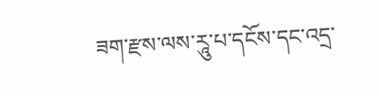ཟག་རྫས་ལས་རཱུ་པ་དངོས་དང་འདྲ་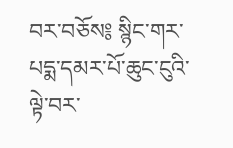བར་བཅོས༔ སྙིང་གར་པདྨ་དམར་པོ་ཆུང་ངུའི་ལྟེ་བར་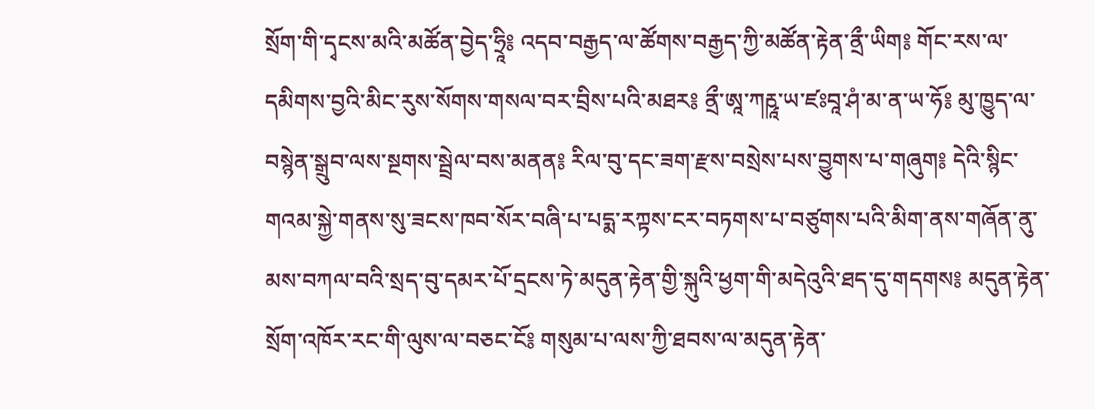སྲོག་གི་དྭངས་མའི་མཚོན་བྱེད་ཧྲཱི༔ འདབ་བརྒྱད་ལ་ཚོགས་བརྒྱད་ཀྱི་མཚོན་རྟེན་ནྲྀ་ཡིག༔ གོང་རས་ལ་དམིགས་བྱའི་མིང་རུས་སོགས་གསལ་བར་བྲིས་པའི་མཐར༔ ནྲྀ་ཨཱ་ཀརྵཱ་ཡ་ཛཿབཱ་ཤཾ་མ་ན་ཡ་ཧོ༔ མུ་ཁྱུད་ལ་བསྙེན་སྒྲུབ་ལས་སྔགས་སྦྲེལ་བས་མནན༔ རིལ་བུ་དང་ཟག་རྫས་བསྲེས་པས་བྱུགས་པ་གཞུག༔ དེའི་སྙིང་གའམ་སྐྱེ་གནས་སུ་ཟངས་ཁབ་སོར་བཞི་པ་པདྨ་རཀྟས་ངར་བཏགས་པ་བཙུགས་པའི་མིག་ནས་གཞོན་ནུ་མས་བཀལ་བའི་སྲད་བུ་དམར་པོ་དྲངས་ཏེ་མདུན་རྟེན་གྱི་སྐུའི་ཕྱག་གི་མདེའུའི་ཐད་དུ་གདགས༔ མདུན་རྟེན་སྲོག་འཁོར་རང་གི་ལུས་ལ་བཅང་ངོ༔ གསུམ་པ་ལས་ཀྱི་ཐབས་ལ་མདུན་རྟེན་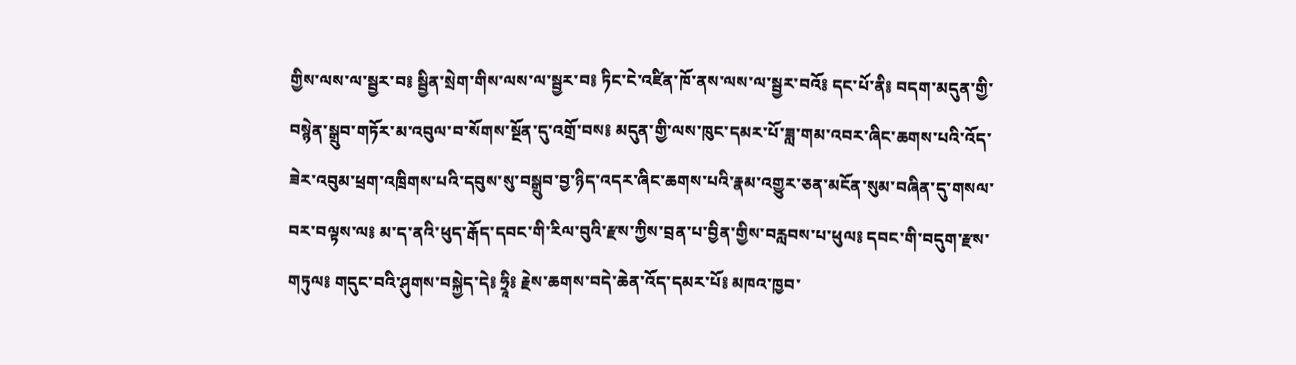གྱིས་ལས་ལ་སྦྱར་བ༔ སྦྱིན་སྲེག་གིས་ལས་ལ་སྦྱར་བ༔ ཏིང་ངེ་འཛིན་ཁོ་ནས་ལས་ལ་སྦྱར་བའོ༔ དང་པོ་ནི༔ བདག་མདུན་གྱི་བསྙེན་སྒྲུབ་གཏོར་མ་འབུལ་བ་སོགས་སྔོན་དུ་འགྲོ་བས༔ མདུན་གྱི་ལས་ཁུང་དམར་པོ་ཟླ་གམ་འབར་ཞིང་ཆགས་པའི་འོད་ཟེར་འབུམ་ཕྲག་འཁྲིགས་པའི་དབུས་སུ་བསྒྲུབ་བྱ་ཉིད་འདར་ཞིང་ཆགས་པའི་རྣམ་འགྱུར་ཅན་མངོན་སུམ་བཞིན་དུ་གསལ་བར་བལྟས་ལ༔ མ་ད་ནའི་ཕུད་རྒོད་དབང་གི་རིལ་བུའི་རྫས་ཀྱིས་བྲན་པ་བྱིན་གྱིས་བརླབས་པ་ཕུལ༔ དབང་གི་བདུག་རྫས་གཏུལ༔ གདུང་བའི་ཤུགས་བསྐྱེད་དེ༔ ཧྲཱི༔ རྗེས་ཆགས་བདེ་ཆེན་འོད་དམར་པོ༔ མཁའ་ཁྱབ་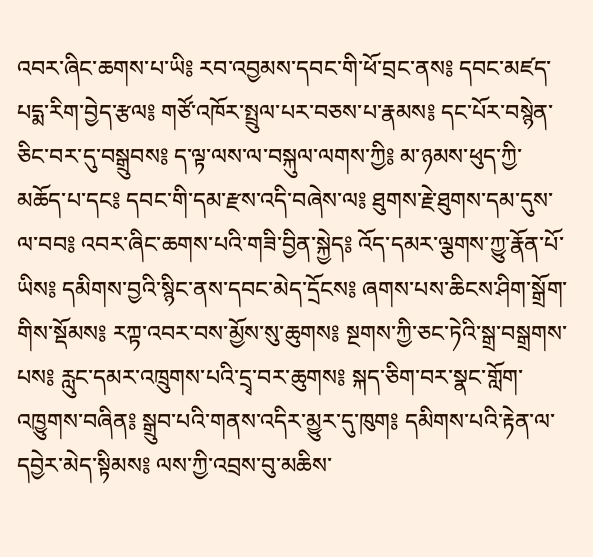འབར་ཞིང་ཆགས་པ་ཡི༔ རབ་འབྱམས་དབང་གི་ཕོ་བྲང་ནས༔ དབང་མཛད་པདྨ་རིག་བྱེད་རྩལ༔ གཙོ་འཁོར་སྤྲུལ་པར་བཅས་པ་རྣམས༔ དང་པོར་བསྙེན་ཅིང་བར་དུ་བསྒྲུབས༔ ད་ལྟ་ལས་ལ་བསྐུལ་ལགས་ཀྱི༔ མ་ཉམས་ཕུད་ཀྱི་མཆོད་པ་དང༔ དབང་གི་དམ་རྫས་འདི་བཞེས་ལ༔ ཐུགས་རྗེ་ཐུགས་དམ་དུས་ལ་བབ༔ འབར་ཞིང་ཆགས་པའི་གཟི་བྱིན་སྐྱེད༔ འོད་དམར་ལྕགས་ཀྱུ་རྣོན་པོ་ཡིས༔ དམིགས་བྱའི་སྙིང་ནས་དབང་མེད་དྲོངས༔ ཞགས་པས་ཆིངས་ཤིག་སྒྲོག་གིས་སྡོམས༔ རཀྟ་འབར་བས་མྱོས་སུ་ཆུགས༔ སྔགས་ཀྱི་ཅང་ཏེའི་སྒྲ་བསྒྲགས་པས༔ རླུང་དམར་འཁྲུགས་པའི་དྲྭ་བར་ཆུགས༔ སྐད་ཅིག་བར་སྣང་གློག་འཁྱུགས་བཞིན༔ སྒྲུབ་པའི་གནས་འདིར་མྱུར་དུ་ཁུག༔ དམིགས་པའི་རྟེན་ལ་དབྱེར་མེད་སྟིམས༔ ལས་ཀྱི་འབྲས་བུ་མཆིས་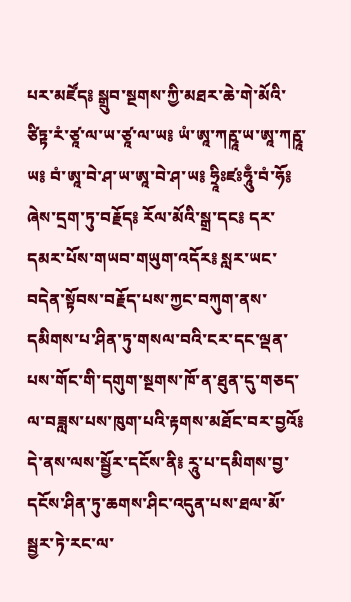པར་མཛོད༔ སྒྲུབ་སྔགས་ཀྱི་མཐར་ཆེ་གེ་མོའི་ཙིཏྟ་རཾ་ཙཱ་ལ་ཡ་ཙཱ་ལ་ཡ༔ ཡཾ་ཨཱ་ཀརྵཱ་ཡ་ཨཱ་ཀརྵཱ་ཡ༔ བཾ་ཨཱ་བེ་ཤ་ཡ་ཨཱ་བེ་ཤ་ཡ༔ ཧྲཱིཿཛཿཧཱུྃ་བཾ་ཧོ༔ ཞེས་དྲག་ཏུ་བརྗོད༔ རོལ་མོའི་སྒྲ་དང༔ དར་དམར་པོས་གཡབ་གཡུག་འདོར༔ སླར་ཡང་བདེན་སྟོབས་བརྗོད་པས་ཀྱང་བཀུག་ནས་དམིགས་པ་ཤིན་ཏུ་གསལ་བའི་ངར་དང་ལྡན་པས་གོང་གི་དགུག་སྔགས་ཁོ་ན་ཐུན་དུ་གཅད་ལ་བཟླས་པས་ཁུག་པའི་རྟགས་མཐོང་བར་བྱའོ༔ དེ་ནས་ལས་སྦྱོར་དངོས་ནི༔ རཱུ་པ་དམིགས་བྱ་དངོས་ཤིན་ཏུ་ཆགས་ཤིང་འདུན་པས་ཐལ་མོ་སྦྱར་ཏེ་རང་ལ་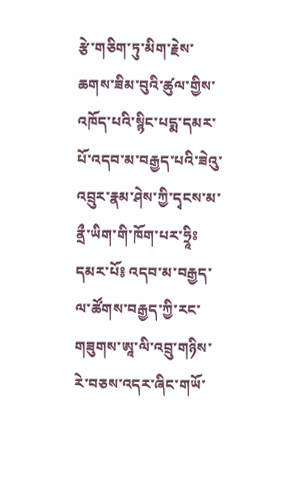རྩེ་གཅིག་ཏུ་མིག་རྗེས་ཆགས་ཟིམ་བུའི་ཚུལ་གྱིས་འཁོད་པའི་སྙིང་པདྨ་དམར་པོ་འདབ་མ་བརྒྱད་པའི་ཟེའུ་འབྲུར་རྣམ་ཤེས་ཀྱི་དྭངས་མ་ནྲྀ་ཡིག་གི་ཁོག་པར་ཧྲཱིཿདམར་པོ༔ འདབ་མ་བརྒྱད་ལ་ཚོགས་བརྒྱད་ཀྱི་རང་གཟུགས་ཨཱ་ལི་འབྲུ་གཉིས་རེ་བཅས་འདར་ཞིང་གཡོ་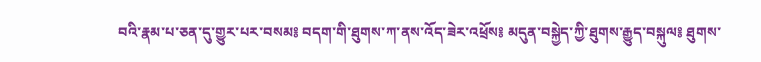བའི་རྣམ་པ་ཅན་དུ་གྱུར་པར་བསམ༔ བདག་གི་ཐུགས་ཀ་ནས་འོད་ཟེར་འཕྲོས༔ མདུན་བསྐྱེད་ཀྱི་ཐུགས་རྒྱུད་བསྐུལ༔ ཐུགས་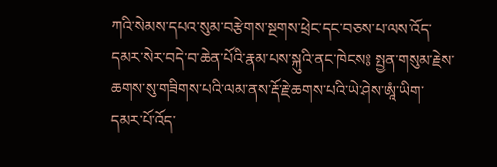ཀའི་སེམས་དཔའ་སུམ་བརྩེགས་སྔགས་ཕྲེང་དང་བཅས་པ་ལས་འོད་དམར་སེར་བདེ་བ་ཆེན་པོའི་རྣམ་པས་སྐུའི་ནང་ཁེངས༔ སྤྱན་གསུམ་རྗེས་ཆགས་སུ་གཟིགས་པའི་ལམ་ནས་རྡོ་རྗེ་ཆགས་པའི་ཡེ་ཤེས་ཨཱཾ་ཡིག་དམར་པོ་འོད་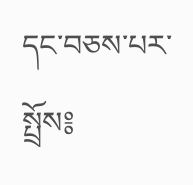དང་བཅས་པར་སྤྲོས༔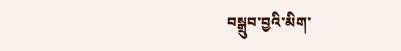བསྒྲུབ་བྱའི་མིག་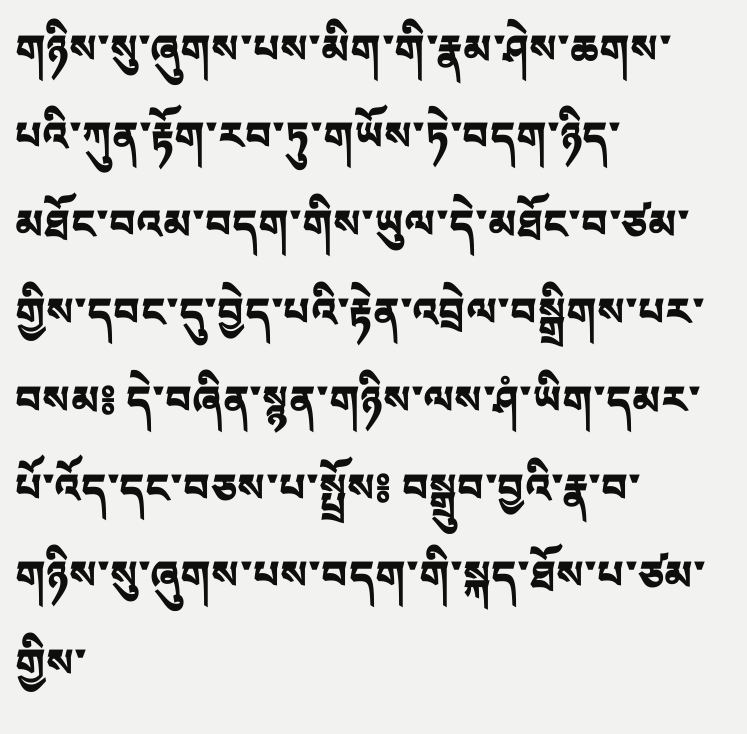གཉིས་སུ་ཞུགས་པས་མིག་གི་རྣམ་ཤེས་ཆགས་པའི་ཀུན་རྟོག་རབ་ཏུ་གཡོས་ཏེ་བདག་ཉིད་མཐོང་བའམ་བདག་གིས་ཡུལ་དེ་མཐོང་བ་ཙམ་གྱིས་དབང་དུ་བྱེད་པའི་རྟེན་འབྲེལ་བསྒྲིགས་པར་བསམ༔ དེ་བཞིན་སྙན་གཉིས་ལས་ཤཾ་ཡིག་དམར་པོ་འོད་དང་བཅས་པ་སྤྲོས༔ བསྒྲུབ་བྱའི་རྣ་བ་གཉིས་སུ་ཞུགས་པས་བདག་གི་སྐད་ཐོས་པ་ཙམ་གྱིས་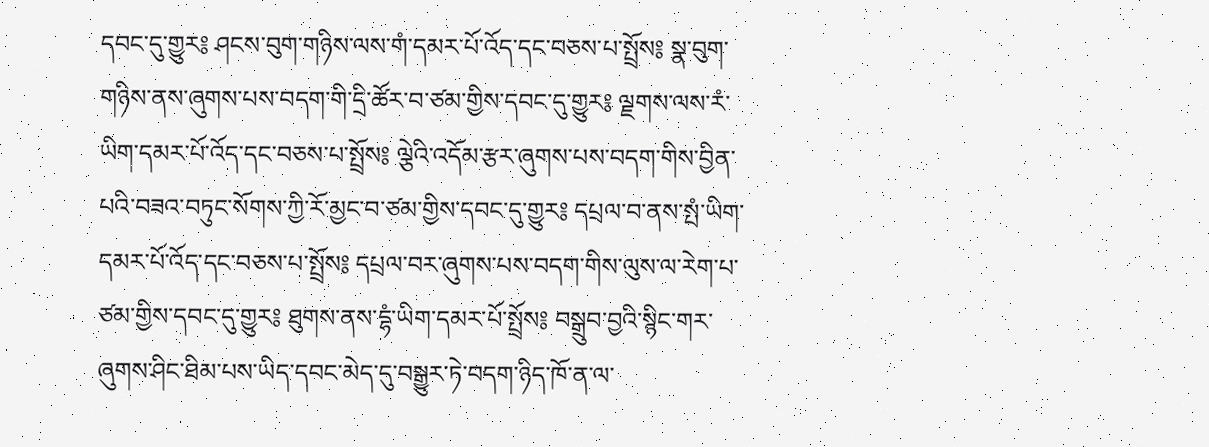དབང་དུ་གྱུར༔ ཤངས་བུག་གཉིས་ལས་གཾ་དམར་པོ་འོད་དང་བཅས་པ་སྤྲོས༔ སྣ་བུག་གཉིས་ནས་ཞུགས་པས་བདག་གི་དྲི་ཚོར་བ་ཙམ་གྱིས་དབང་དུ་གྱུར༔ ལྗགས་ལས་རཾ་ཡིག་དམར་པོ་འོད་དང་བཅས་པ་སྤྲོས༔ ལྕེའི་འདོམ་རྩར་ཞུགས་པས་བདག་གིས་བྱིན་པའི་བཟའ་བཏུང་སོགས་ཀྱི་རོ་མྱང་བ་ཙམ་གྱིས་དབང་དུ་གྱུར༔ དཔྲལ་བ་ནས་སྤཾ་ཡིག་དམར་པོ་འོད་དང་བཅས་པ་སྤྲོས༔ དཔྲལ་བར་ཞུགས་པས་བདག་གིས་ལུས་ལ་རེག་པ་ཙམ་གྱིས་དབང་དུ་གྱུར༔ ཐུགས་ནས་དྷཾ་ཡིག་དམར་པོ་སྤྲོས༔ བསྒྲུབ་བྱའི་སྙིང་གར་ཞུགས་ཤིང་ཐིམ་པས་ཡིད་དབང་མེད་དུ་བསྒྱུར་ཏེ་བདག་ཉིད་ཁོ་ན་ལ་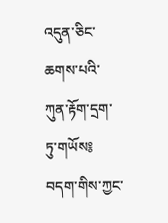འདུན་ཅིང་ཆགས་པའི་ཀུན་རྟོག་དྲག་ཏུ་གཡོས༔ བདག་གིས་ཀྱང་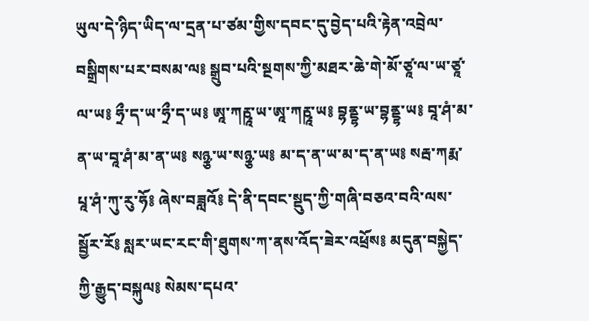ཡུལ་དེ་ཉིད་ཡིད་ལ་དྲན་པ་ཙམ་གྱིས་དབང་དུ་བྱེད་པའི་རྟེན་འབྲེལ་བསྒྲིགས་པར་བསམ་ལ༔ སྒྲུབ་པའི་སྔགས་ཀྱི་མཐར་ཆེ་གེ་མོ་ཙཱ་ལ་ཡ་ཙཱ་ལ་ཡ༔ ཧྲྀ་ད་ཡ་ཧྲྀ་ད་ཡ༔ ཨཱ་ཀརྵཱ་ཡ་ཨཱ་ཀརྵཱ་ཡ༔ བྷནྡྷ་ཡ་བྷནྡྷ་ཡ༔ བཱ་ཤཾ་མ་ན་ཡ་བཱ་ཤཾ་མ་ན་ཡ༔ སཉྩ་ཡ་སཉྩ་ཡ༔ མ་ད་ན་ཡ་མ་ད་ན་ཡ༔ སརྦ་ཀརྨ་པཱ་ཤཾ་ཀུ་རུ་ཧོ༔ ཞེས་བཟླའོ༔ དེ་ནི་དབང་སྡུད་ཀྱི་གཞི་བཅའ་བའི་ལས་སྦྱོར་རོ༔ སླར་ཡང་རང་གི་ཐུགས་ཀ་ནས་འོད་ཟེར་འཕྲོས༔ མདུན་བསྐྱེད་ཀྱི་རྒྱུད་བསྐུལ༔ སེམས་དཔའ་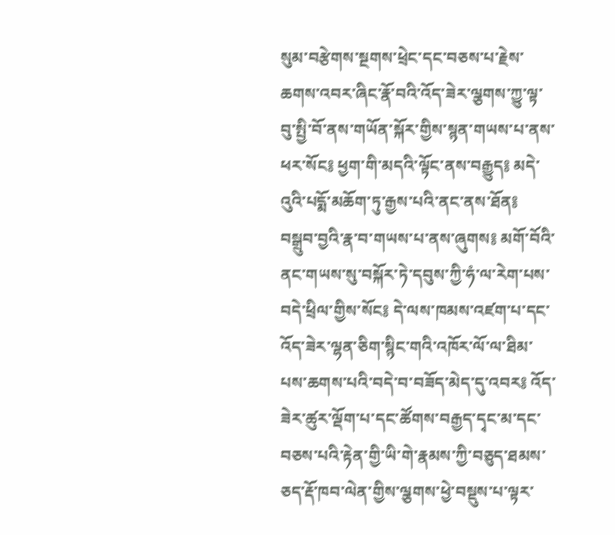སུམ་བརྩེགས་སྔགས་ཕྲེང་དང་བཅས་པ་རྗེས་ཆགས་འབར་ཞིང་རྣོ་བའི་འོད་ཟེར་ལྕགས་ཀྱུ་ལྟ་བུ་སྤྱི་བོ་ནས་གཡོན་སྐོར་གྱིས་སྙན་གཡས་པ་ནས་ཕར་སོང༔ ཕྱག་གི་མདའི་ལྟོང་ནས་བརྒྱུད༔ མདེ་འུའི་པདྨོ་མཆོག་ཏུ་རྒྱས་པའི་ནང་ནས་ཐོན༔ བསྒྲུབ་བྱའི་རྣ་བ་གཡས་པ་ནས་ཞུགས༔ མགོ་བོའི་ནང་གཡས་སུ་བསྐོར་ཏེ་དབུས་ཀྱི་ཧཾ་ལ་རེག་པས་བདེ་ཕྲིལ་གྱིས་སོང༔ དེ་ལས་ཁམས་འཛག་པ་དང་འོད་ཟེར་ལྷན་ཅིག་སྙིང་གའི་འཁོར་ལོ་ལ་ཐིམ་པས་ཆགས་པའི་བདེ་བ་བཟོད་མེད་དུ་འབར༔ འོད་ཟེར་ཚུར་ལྡོག་པ་དང་ཚོགས་བརྒྱད་དྭང་མ་དང་བཅས་པའི་རྟེན་གྱི་ཡི་གེ་རྣམས་ཀྱི་བཅུད་ཐམས་ཅད་རྡོ་ཁབ་ལེན་གྱིས་ལྕགས་ཕྱེ་བསྡུས་པ་ལྟར་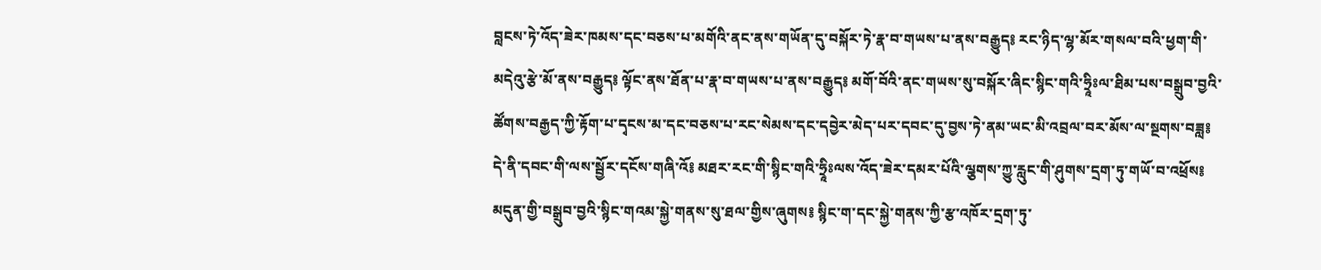བླངས་ཏེ་འོད་ཟེར་ཁམས་དང་བཅས་པ་མགོའི་ནང་ནས་གཡོན་དུ་བསྐོར་ཏེ་རྣ་བ་གཡས་པ་ནས་བརྒྱུད༔ རང་ཉིད་ལྷ་མོར་གསལ་བའི་ཕྱག་གི་མདེའུ་རྩེ་མོ་ནས་བརྒྱུད༔ ལྟོང་ནས་ཐོན་པ་རྣ་བ་གཡས་པ་ནས་བརྒྱུད༔ མགོ་བོའི་ནང་གཡས་སུ་བསྐོར་ཞིང་སྙིང་གའི་ཧྲཱིཿལ་ཐིམ་པས་བསྒྲུབ་བྱའི་ཚོགས་བརྒྱད་ཀྱི་རྟོག་པ་དྭངས་མ་དང་བཅས་པ་རང་སེམས་དང་དབྱེར་མེད་པར་དབང་དུ་བྱས་ཏེ་ནམ་ཡང་མི་འབྲལ་བར་མོས་ལ་སྔགས་བཟླ༔ དེ་ནི་དབང་གི་ལས་སྦྱོར་དངོས་གཞི་འོ༔ མཐར་རང་གི་སྙིང་གའི་ཧྲཱིཿལས་འོད་ཟེར་དམར་པོའི་ལྕགས་ཀྱུ་རླུང་གི་ཤུགས་དྲག་ཏུ་གཡོ་བ་འཕྲོས༔ མདུན་གྱི་བསྒྲུབ་བྱའི་སྙིང་གའམ་སྐྱེ་གནས་སུ་ཐལ་གྱིས་ཞུགས༔ སྙིང་ག་དང་སྐྱེ་གནས་ཀྱི་རྩ་འཁོར་དྲག་ཏུ་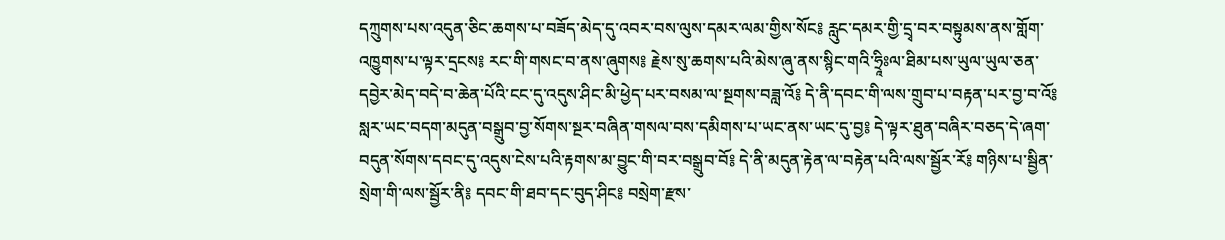དཀྲུགས་པས་འདུན་ཅིང་ཆགས་པ་བཟོད་མེད་དུ་འབར་བས་ལུས་དམར་ལམ་གྱིས་སོང༔ རླུང་དམར་གྱི་དྲྭ་བར་བསྟུམས་ནས་གློག་འཁྱུགས་པ་ལྟར་དྲངས༔ རང་གི་གསང་བ་ནས་ཞུགས༔ རྗེས་སུ་ཆགས་པའི་མེས་ཞུ་ནས་སྙིང་གའི་ཧྲཱིཿལ་ཐིམ་པས་ཡུལ་ཡུལ་ཅན་དབྱེར་མེད་བདེ་བ་ཆེན་པོའི་ངང་དུ་འདུས་ཤིང་མི་ཕྱེད་པར་བསམ་ལ་སྔགས་བཟླ་འོ༔ དེ་ནི་དབང་གི་ལས་གྲུབ་པ་བརྟན་པར་བྱ་བ་འོ༔ སླར་ཡང་བདག་མདུན་བསྒྲུབ་བྱ་སོགས་སྔར་བཞིན་གསལ་བས་དམིགས་པ་ཡང་ནས་ཡང་དུ་བྱ༔ དེ་ལྟར་ཐུན་བཞིར་བཅད་དེ་ཞག་བདུན་སོགས་དབང་དུ་འདུས་ངེས་པའི་རྟགས་མ་བྱུང་གི་བར་བསྒྲུབ་བོ༔ དེ་ནི་མདུན་རྟེན་ལ་བརྟེན་པའི་ལས་སྦྱོར་རོ༔ གཉིས་པ་སྦྱིན་སྲེག་གི་ལས་སྦྱོར་ནི༔ དབང་གི་ཐབ་དང་བུད་ཤིང༔ བསྲེག་རྫས་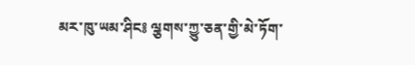མར་ཁུ་ཡམ་ཤིང༔ ལྕགས་ཀྱུ་ཅན་གྱི་མེ་ཏོག་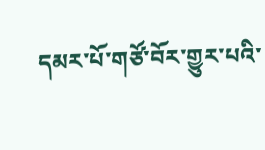དམར་པོ་གཙོ་བོར་གྱུར་པའི་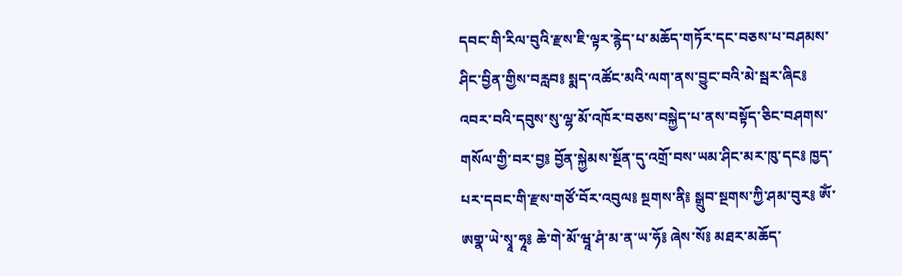དབང་གི་རིལ་བུའི་རྫས་ཇི་ལྟར་རྙེད་པ་མཆོད་གཏོར་དང་བཅས་པ་བཤམས་ཤིང་བྱིན་གྱིས་བརླབ༔ སྨད་འཚོང་མའི་ལག་ནས་བྱུང་བའི་མེ་སྦར་ཞིང༔ འབར་བའི་དབུས་སུ་ལྷ་མོ་འཁོར་བཅས་བསྐྱེད་པ་ནས་བསྟོད་ཅིང་བཤགས་གསོལ་གྱི་བར་བྱ༔ བྱོན་སྐྱེམས་སྔོན་དུ་འགྲོ་བས་ཡམ་ཤིང་མར་ཁུ་དང༔ ཁྱད་པར་དབང་གི་རྫས་གཙོ་བོར་འབུལ༔ སྔགས་ནི༔ སྒྲུབ་སྔགས་ཀྱི་ཤམ་བུར༔ ཨོཾ་ཨགྣ་ཡེ་སྭཱ་ཧཱ༔ ཆེ་གེ་མོ་ཝཱ་ཤཾ་མ་ན་ཡ་ཧོ༔ ཞེས་སོ༔ མཐར་མཆོད་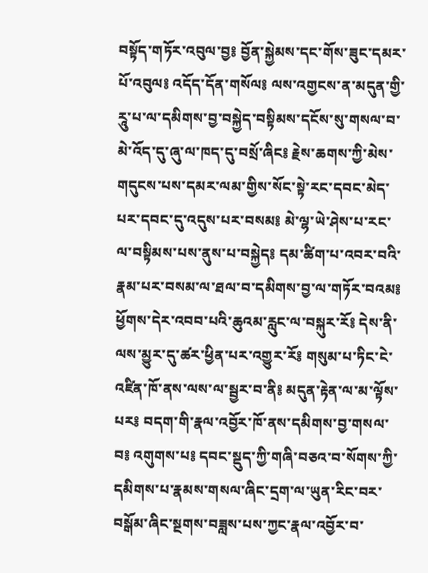བསྟོད་གཏོར་འབུལ་བྱ༔ བྱོན་སྐྱེམས་དང་གོས་ཟུང་དམར་པོ་འབུལ༔ འདོད་དོན་གསོལ༔ ལས་འགྱངས་ན་མདུན་གྱི་རཱུ་པ་ལ་དམིགས་བྱ་བསྐྱེད་བསྟིམས་དངོས་སུ་གསལ་བ་མེ་འོད་དུ་ཞུ་ལ་ཁད་དུ་བསྲོ་ཞིང༔ རྗེས་ཆགས་ཀྱི་མེས་གདུངས་པས་དམར་ལམ་གྱིས་སོང་སྟེ་རང་དབང་མེད་པར་དབང་དུ་འདུས་པར་བསམ༔ མེ་ལྷ་ཡེ་ཤེས་པ་རང་ལ་བསྟིམས་པས་ནུས་པ་བསྐྱེད༔ དམ་ཚིག་པ་འབར་བའི་རྣམ་པར་བསམ་ལ་ཐལ་བ་དམིགས་བྱ་ལ་གཏོར་བའམ༔ ཕྱོགས་དེར་འབབ་པའི་ཆུའམ་རླུང་ལ་བསྐུར་རོ༔ དེས་ནི་ལས་མྱུར་དུ་ཚར་ཕྱིན་པར་འགྱུར་རོ༔ གསུམ་པ་ཏིང་ངེ་འཛིན་ཁོ་ནས་ལས་ལ་སྦྱར་བ་ནི༔ མདུན་རྟེན་ལ་མ་ལྟོས་པར༔ བདག་གི་རྣལ་འབྱོར་ཁོ་ནས་དམིགས་བྱ་གསལ་བ༔ འགུགས་པ༔ དབང་སྡུད་ཀྱི་གཞི་བཅའ་བ་སོགས་ཀྱི་དམིགས་པ་རྣམས་གསལ་ཞིང་དྲག་ལ་ཡུན་རིང་བར་བསྒོམ་ཞིང་སྔགས་བཟླས་པས་ཀྱང་རྣལ་འབྱོར་བ་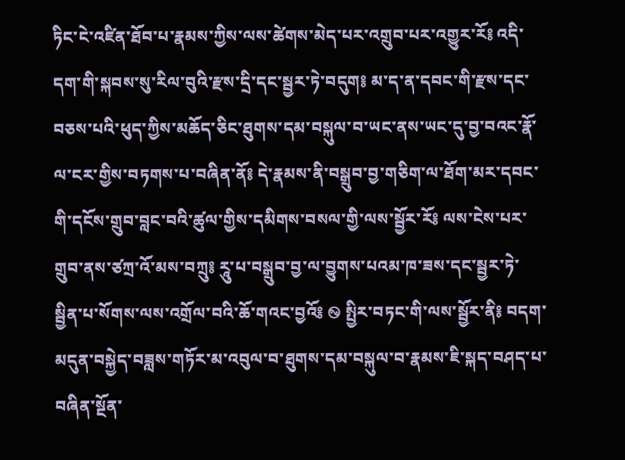ཏིང་ངེ་འཛིན་ཐོབ་པ་རྣམས་ཀྱིས་ལས་ཚེགས་མེད་པར་འགྲུབ་པར་འགྱུར་རོ༔ འདི་དག་གི་སྐབས་སུ་རིལ་བུའི་རྫས་དྲི་དང་སྦྱར་ཏེ་བདུག༔ མ་ད་ན་དབང་གི་རྫས་དང་བཅས་པའི་ཕུད་ཀྱིས་མཆོད་ཅིང་ཐུགས་དམ་བསྐུལ་བ་ཡང་ནས་ཡང་དུ་བྱ་བའང་རྣོ་ལ་ངར་གྱིས་བཏགས་པ་བཞིན་ནོ༔ དེ་རྣམས་ནི་བསྒྲུབ་བྱ་གཅིག་ལ་ཐོག་མར་དབང་གི་དངོས་གྲུབ་བླང་བའི་ཚུལ་གྱིས་དམིགས་བསལ་གྱི་ལས་སྦྱོར་རོ༔ ལས་ངེས་པར་གྲུབ་ནས་ཙཀྲ་འོ་མས་བཀྲུ༔ རཱུ་པ་བསྒྲུབ་བྱ་ལ་བྱུགས་པའམ་ཁ་ཟས་དང་སྦྱར་ཏེ་སྦྱིན་པ་སོགས་ལས་འགྲོལ་བའི་ཆོ་གའང་བྱའོ༔ ࿊ སྤྱིར་བཏང་གི་ལས་སྦྱོར་ནི༔ བདག་མདུན་བསྐྱེད་བཟླས་གཏོར་མ་འབུལ་བ་ཐུགས་དམ་བསྐུལ་བ་རྣམས་ཇི་སྐད་བཤད་པ་བཞིན་སྔོན་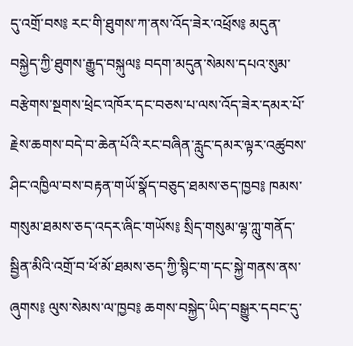དུ་འགྲོ་བས༔ རང་གི་ཐུགས་ཀ་ནས་འོད་ཟེར་འཕྲོས༔ མདུན་བསྐྱེད་ཀྱི་ཐུགས་རྒྱུད་བསྐུལ༔ བདག་མདུན་སེམས་དཔའ་སུམ་བརྩེགས་སྔགས་ཕྲེང་འཁོར་དང་བཅས་པ་ལས་འོད་ཟེར་དམར་པོ་རྗེས་ཆགས་བདེ་བ་ཆེན་པོའི་རང་བཞིན་རླུང་དམར་ལྟར་འཚུབས་ཤིང་འཁྱིལ་བས་བརྟན་གཡོ་སྣོད་བཅུད་ཐམས་ཅད་ཁྱབ༔ ཁམས་གསུམ་ཐམས་ཅད་འདར་ཞིང་གཡོས༔ སྲིད་གསུམ་ལྷ་ཀླུ་གནོད་སྦྱིན་མིའི་འགྲོ་བ་ཕོ་མོ་ཐམས་ཅད་ཀྱི་སྙིང་ག་དང་སྐྱེ་གནས་ནས་ཞུགས༔ ལུས་སེམས་ལ་ཁྱབ༔ ཆགས་བསྐྱེད་ཡིད་བསྒྱུར་དབང་དུ་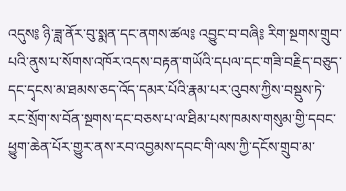འདུས༔ ཉི་ཟླ་ནོར་བུ་སྨན་དང་ནགས་ཚལ༔ འབྱུང་བ་བཞི༔ རིག་སྔགས་གྲུབ་པའི་ནུས་པ་སོགས་འཁོར་འདས་བརྟན་གཡོའི་དཔལ་དང་གཟི་བརྗིད་བཅུད་དང་དྭངས་མ་ཐམས་ཅད་འོད་དམར་པོའི་རྣམ་པར་འུབས་ཀྱིས་བསྡུས་ཏེ་རང་སྲོག་ས་བོན་སྔགས་དང་བཅས་པ་ལ་ཐིམ་པས་ཁམས་གསུམ་གྱི་དབང་ཕྱུག་ཆེན་པོར་གྱུར་ནས་རབ་འབྱམས་དབང་གི་ལས་ཀྱི་དངོས་གྲུབ་མ་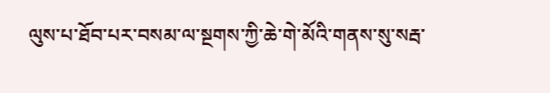ལུས་པ་ཐོབ་པར་བསམ་ལ་སྔགས་ཀྱི་ཆེ་གེ་མོའི་གནས་སུ་སརྦ་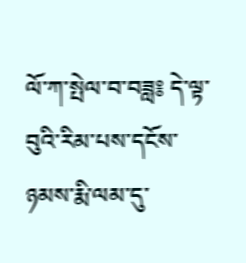ལོ་ཀ་སྤེལ་བ་བཟླ༔ དེ་ལྟ་བུའི་རིམ་པས་དངོས་ཉམས་རྨི་ལམ་དུ་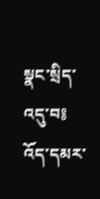སྣང་སྲིད་འདུ་བ༔ འོད་དམར་